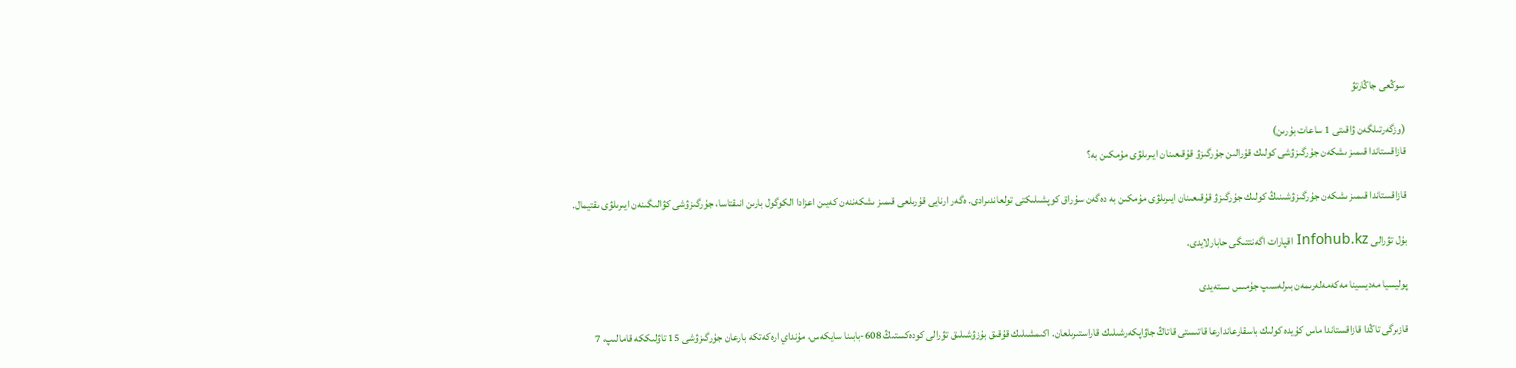سوڭعى جاڭارتۋ

(وزگەرتىلگەن ۋاقىتى 1 ساعات بۇرىن)
قازاقستاندا قىمىز ىشكەن جۇرگىزۋشى كولىك قۇرالىن جۇرگىزۋ قۇقىعىنان ايىرىلۋى مۇمكىن بە؟

قازاقستاندا قىمىز ىشكەن جۇرگىزۋشىنىڭ كولىك جۇرگىزۋ قۇقىعىنان ايىرىلۋى مۇمكىن بە دەگەن سۇراق كوپشىلىكتى تولعاندىرادى. ەگەر ارنايى قۇرىلعى قىمىز ىشكەننەن كەيىن اعزادا الكوگول بارىن انىقتاسا، جۇرگىزۋشى كۋالىگىنەن ايىرىلۋى ىقتيمال.

بۇل تۋرالى Infohub.kz اقپارات اگەنتتىگى حابارلايدى.

پوليسيا مەديسينا مەكەمەلەرىمەن بىرلەسىپ جۇمىس ىستەيدى

قازىرگى تاڭدا قازاقستاندا ماس كۇيدە كولىك باسقارعاندارعا قاتىستى قاتاڭ جاۋاپكەرشىلىك قاراستىرىلعان. اكىمشىلىك قۇقىق بۇزۋشىلىق تۋرالى كودەكستىڭ 608-بابىنا سايكەس، مۇنداي ارەكەتكە بارعان جۇرگىزۋشى 15 تاۋلىككە قامالىپ، 7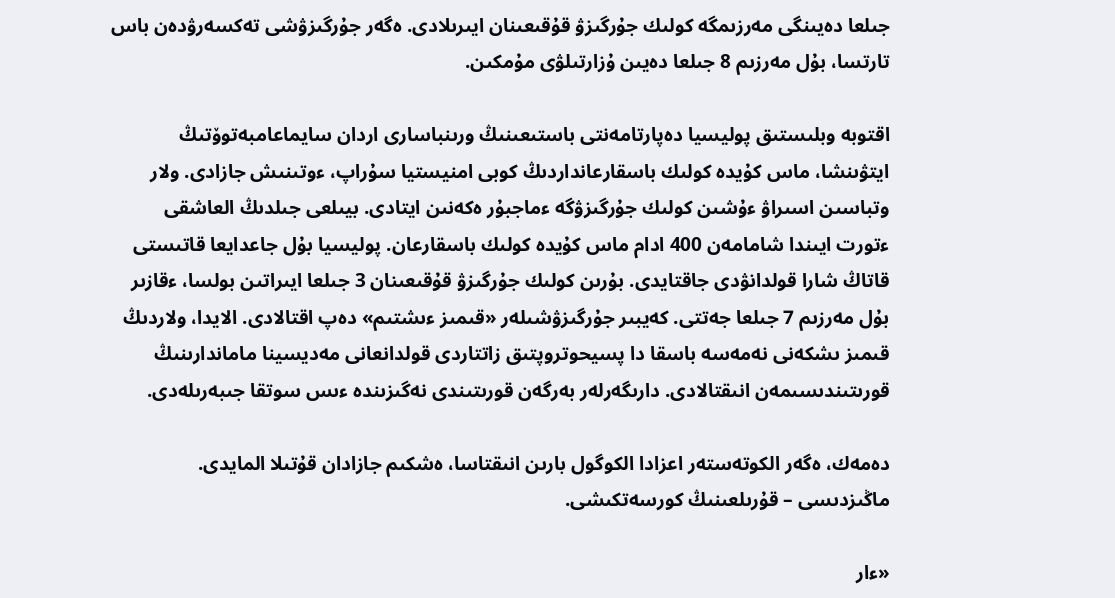جىلعا دەيىنگى مەرزىمگە كولىك جۇرگىزۋ قۇقىعىنان ايىرىلادى. ەگەر جۇرگىزۋشى تەكسەرۋدەن باس تارتسا، بۇل مەرزىم 8 جىلعا دەيىن ۇزارتىلۋى مۇمكىن.

اقتوبە وبلىستىق پوليسيا دەپارتامەنتى باستىعىنىڭ ورىنباسارى اردان سايماعامبەتوۆتىڭ ايتۋىنشا، ماس كۇيدە كولىك باسقارعانداردىڭ كوبى امنيستيا سۇراپ، ءوتىنىش جازادى. ولار وتباسىن اسىراۋ ءۇشىن كولىك جۇرگىزۋگە ءماجبۇر ەكەنىن ايتادى. بيىلعى جىلدىڭ العاشقى ءتورت ايىندا شامامەن 400 ادام ماس كۇيدە كولىك باسقارعان. پوليسيا بۇل جاعدايعا قاتىستى قاتاڭ شارا قولدانۋدى جاقتايدى. بۇرىن كولىك جۇرگىزۋ قۇقىعىنان 3 جىلعا ايىراتىن بولسا، ءقازىر بۇل مەرزىم 7 جىلعا جەتتى. كەيبىر جۇرگىزۋشىلەر «قىمىز ءىشتىم» دەپ اقتالادى. الايدا، ولاردىڭ قىمىز ىشكەنى نەمەسە باسقا دا پسيحوتروپتىق زاتتاردى قولدانعانى مەديسينا ماماندارىنىڭ قورىتىندىسىمەن انىقتالادى. دارىگەرلەر بەرگەن قورىتىندى نەگىزىندە ءىس سوتقا جىبەرىلەدى.

دەمەك، ەگەر الكوتەستەر اعزادا الكوگول بارىن انىقتاسا، ەشكىم جازادان قۇتىلا المايدى. ماڭىزدىسى – قۇرىلعىنىڭ كورسەتكىشى.

«ءار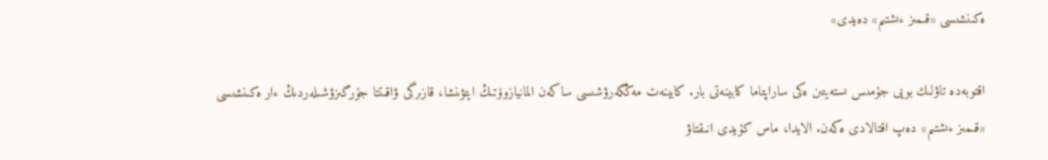ەكىنشىسى «قىمىز ءىشتىم» دەيدى»

اقتوبەدە تاۋلىك بويى جۇمىس ىستەيتىن ەكى ساراپتاما كابينەتى بار. كابينەت مەڭگەرۋشىسى ساكەن المانيازوۆتىڭ ايتۋىنشا، قازىرگى ۋاقىتتا جۇرگىزۋشىلەردىڭ ءار ەكىنشىسى «قىمىز ءىشتىم» دەپ اقتالادى ەكەن. الايدا، ماس كۇيدى انىقتاۋ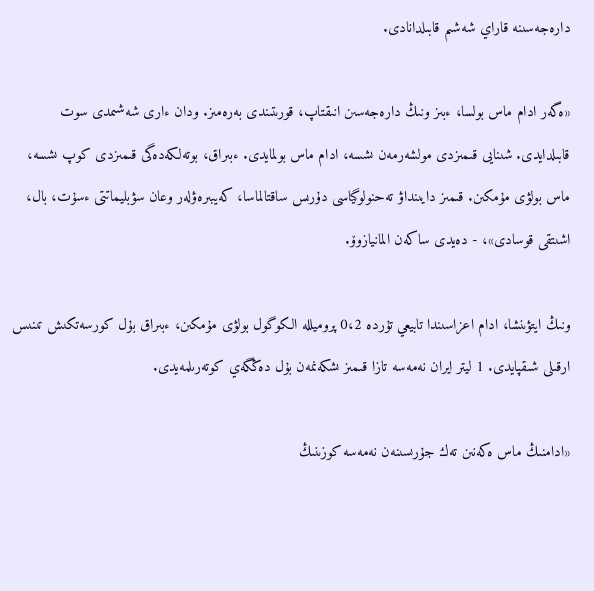دارەجەسىنە قاراي شەشىم قابىلدانادى.

«ەگەر ادام ماس بولسا، ءبىز ونىڭ دارەجەسىن انىقتاپ، قورىتىندى بەرەمىز. ودان ءارى شەشىمدى سوت قابىلدايدى. شىنايى قىمىزدى مولشەرمەن ىشسە، ادام ماس بولمايدى. ءبىراق، بوتەلكەدەگى قىمىزدى كوپ ىشسە، ماس بولۋى مۇمكىن. قىمىز دايىنداۋ تەحنولوگياسى دۇرىس ساقتالماسا، كەيبىرەۋلەر وعان سۋبليماتتى ءسۇت، بال، اشىتقى قوسادى»، - دەيدى ساكەن المانيازوۆ.

ونىڭ ايتۋىنشا، ادام اعزاسىندا تابيعي تۇردە 0،2 پروميللە الكوگول بولۋى مۇمكىن، ءبىراق بۇل كورسەتكىش تىنىس ارقىلى شىقپايدى. 1 ليتر ايران نەمەسە تازا قىمىز ىشكەنمەن بۇل دەڭگەي كوتەرىلمەيدى.

«ادامنىڭ ماس ەكەنىن تەك جۇرىسىنەن نەمەسە كوزىنىڭ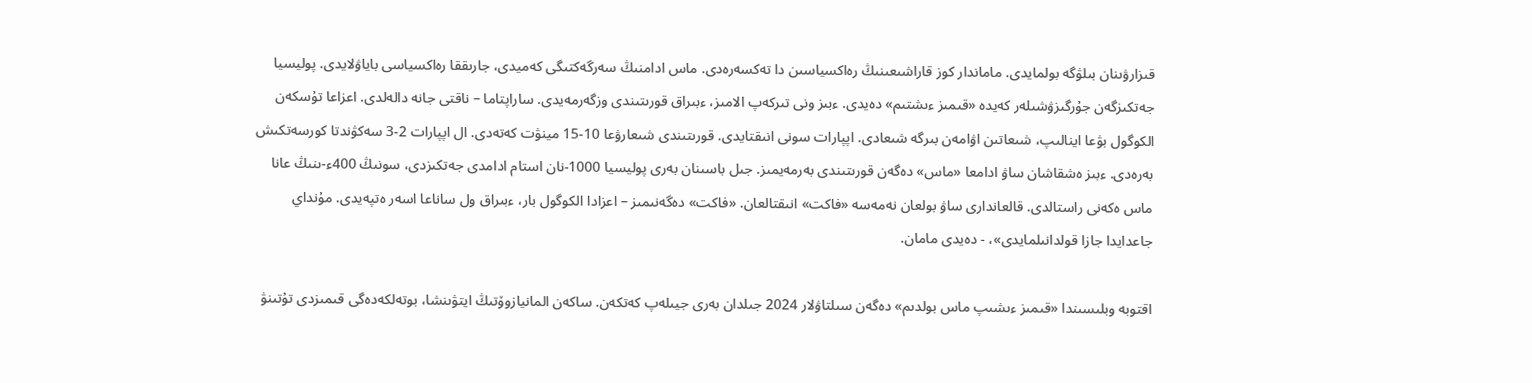قىزارۋىنان بىلۋگە بولمايدى. ماماندار كوز قاراشىعىنىڭ رەاكسياسىن دا تەكسەرەدى. ماس ادامنىڭ سەرگەكتىگى كەميدى، جارىققا رەاكسياسى باياۋلايدى. پوليسيا جەتكىزگەن جۇرگىزۋشىلەر كەيدە «قىمىز ءىشتىم» دەيدى. ءبىز ونى تىركەپ الامىز، ءبىراق قورىتىندى وزگەرمەيدى. ساراپتاما – ناقتى جانە دالەلدى. اعزاعا تۇسكەن الكوگول بۋعا اينالىپ، شىعاتىن اۋامەن بىرگە شىعادى. اپپارات سونى انىقتايدى. قورىتىندى شىعارۋعا 10-15 مينۋت كەتەدى. ال اپپارات 2-3 سەكۋندتا كورسەتكىش بەرەدى. ءبىز ەشقاشان ساۋ ادامعا «ماس» دەگەن قورىتىندى بەرمەيمىز. جىل باسىنان بەرى پوليسيا 1000-نان استام ادامدى جەتكىزدى، سونىڭ 400ء-ىنىڭ عانا ماس ەكەنى راستالدى. قالعاندارى ساۋ بولعان نەمەسە «فاكت» انىقتالعان. «فاكت» دەگەنىمىز – اعزادا الكوگول بار، ءبىراق ول ساناعا اسەر ەتپەيدى. مۇنداي جاعدايدا جازا قولدانىلمايدى»، - دەيدى مامان.

اقتوبە وبلىسىندا «قىمىز ءىشىپ ماس بولدىم» دەگەن سىلتاۋلار 2024 جىلدان بەرى جيىلەپ كەتكەن. ساكەن المانيازوۆتىڭ ايتۋىنشا، بوتەلكەدەگى قىمىزدى تۇتىنۋ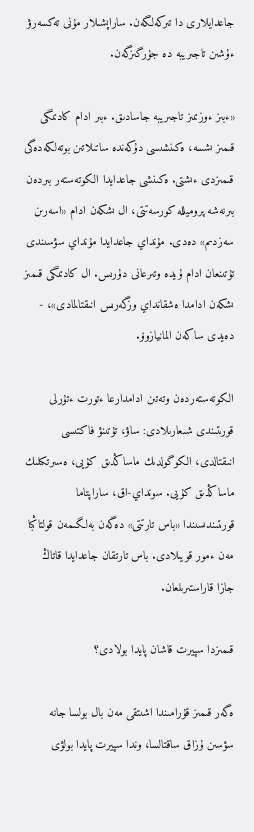جاعدايلارى دا تىركەلگەن. ساراپشىلار مۇنى تەكسەرۋ ءۇشىن تاجىريبە دە جۇرگىزگەن.

«ءبىز ءوزىمىز تاجىريبە جاسادىق. ءبىر ادام كادىمگى قىمىز ىشسە، ەكىنشىسى دۇكەندە ساتىلاتىن بوتەلكەدەگى قىمىزدى ءىشتى. ەكىنشى جاعدايدا الكوتەستەر بىردەن بىرنەشە پروميللە كورسەتتى، ال ىشكەن ادام «اسەرىن سەزدىم» دەدى. مۇنداي جاعدايدا مۇنداي سۋسىندى تۇتىنعان ادام ۇيدە وتىرعانى دۇرىس. ال كادىمگى قىمىز ىشكەن ادامدا ەشقانداي وزگەرىس انىقتالمادى»، - دەيدى ساكەن المانيازوۆ.

الكوتەستەردەن وتەتىن ادامدارعا ءتورت ءتۇرلى قورىتىندى شىعارىلادى: ساۋ، تۇتىنۋ فاكتىسى انىقتالدى، الكوگولدىك ماساڭدىق كۇيى، ەسىرتكىلىك ماساڭدىق كۇيى. سونداي-اق، ساراپتاما قورىتىندىسىندا «باس تارتتى» دەگەن بەلگىمەن قولتاڭبا مەن ءمور قويىلادى. باس تارتقان جاعدايدا قاتاڭ جازا قاراستىرىلعان.

قىمىزدا سپيرت قاشان پايدا بولادى؟

ەگەر قىمىز قۇرامىندا اشىتقى مەن بال بولسا جانە سۋسىن ۇزاق ساقتالسا، وندا سپيرت پايدا بولۋى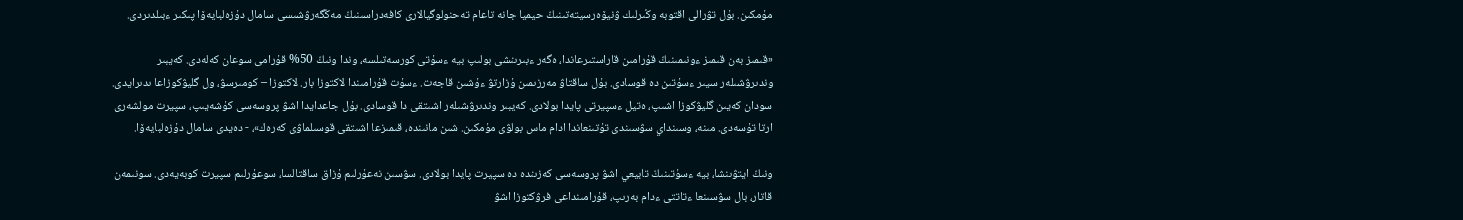مۇمكىن. بۇل تۋرالى اقتوبە وڭىرلىك ۋنيۆەرسيتەتىنىڭ حيميا جانە تاعام تەحنولوگيالارى كافەدراسىنىڭ مەڭگەرۋشىسى سامال دۇزەلبايەۆا پىكىر ءبىلدىردى.

«قىمىز بەن قىمىز ءونىمىنىڭ قۇرامىن قاراستىرعاندا، ەگەر ءبىرىنشى بولىپ بيە ءسۇتى كورسەتىلسە، وندا ونىڭ 50% قۇرامى سوعان كەلەدى. كەيبىر وندىرۋشىلەر سيىر ءسۇتىن دە قوسادى. بۇل ساقتاۋ مەرزىمىن ۇزارتۋ ءۇشىن قاجەت. ءسۇت قۇرامىندا لاكتوزا بار. لاكتوزا – كومىرسۋ، ول گليۋكوزاعا ىدىرايدى. سودان كەيىن گليۋكوزا اشىپ، ەتيل ءسپيرتى پايدا بولادى. كەيبىر وندىرۋشىلەر اشىتقى دا قوسادى. بۇل جاعدايدا اشۋ پروسەسى كۇشەيىپ، سپيرت مولشەرى ارتا تۇسەدى. مىنە، وسىنداي سۋسىندى تۇتىنعاندا ادام ماس بولۋى مۇمكىن. شىن مانىندە، قىمىزعا اشىتقى قوسىلماۋى كەرەك»، - دەيدى سامال دۇزەلبايەۆا.

ونىڭ ايتۋىنشا، بيە ءسۇتىنىڭ تابيعي اشۋ پروسەسى كەزىندە دە سپيرت پايدا بولادى. سۋسىن نەعۇرلىم ۇزاق ساقتالسا، سوعۇرلىم سپيرت كوبەيەدى. سونىمەن قاتار، بال سۋسىنعا ءتاتتى ءدام بەرىپ، قۇرامىنداعى فرۋكتوزا اشۋ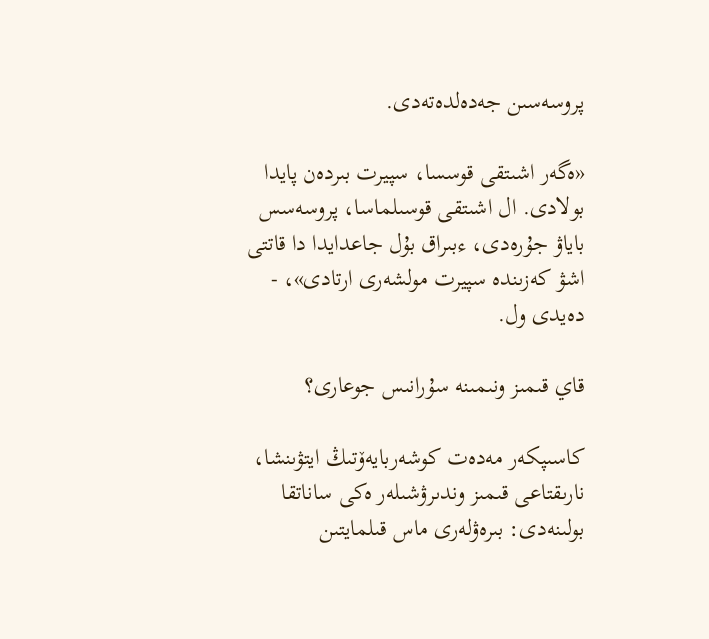پروسەسىن جەدەلدەتەدى.

«ەگەر اشىتقى قوسسا، سپيرت بىردەن پايدا بولادى. ال اشىتقى قوسىلماسا، پروسەسس باياۋ جۇرەدى، ءبىراق بۇل جاعدايدا دا قاتتى اشۋ كەزىندە سپيرت مولشەرى ارتادى»، - دەيدى ول.

قاي قىمىز ونىمىنە سۇرانىس جوعارى؟

كاسىپكەر مەدەت كوشەربايەۆتىڭ ايتۋىنشا، نارىقتاعى قىمىز وندىرۋشىلەر ەكى ساناتقا بولىنەدى: بىرەۋلەرى ماس قىلمايتىن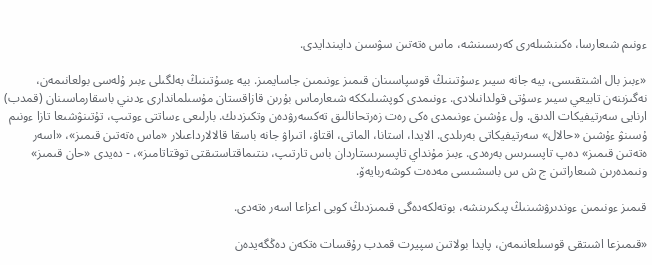ءونىم شىعارسا، ەكىنشىلەرى كەرىسىنشە، ماس ەتەتىن سۋسىن دايىندايدى.

«ءبىز بال اشىتقىسى، بيە جانە سيىر ءسۇتىنىڭ قوسپاسىنان قىمىز ءونىمىن جاسايمىز. بيە ءسۇتىنىڭ بەلگىلى ءبىر ۇلەسى بولعانىمەن، نەگىزىنەن تابيعي سيىر ءسۇتى قولدانىلادى. ءونىمدى كوپشىلىككە شىعارماس بۇرىن قازاقستان مۇسىلماندارى ءدىني باسقارماسىنان (قمدب) ارنايى سەرتيفيكات الدىق. ول ءۇشىن ءونىمدى ەكى رەت زەرتحانالىق تەكسەرۋدەن وتكىزدىك. بارلىعى ءساتتى ءوتىپ، تۇتىنۋشىعا تازا ءونىم ۇسىنۋ ءۇشىن «حالال» سەرتيفيكاتى بەرىلدى. الايدا، استانا، الماتى، اقتاۋ، اتىراۋ جانە باسقا قالالارداعىلار «ماس ەتەتىن قىمىز»، «اسەر ەتەتىن قىمىز» دەپ تاپسىرىس بەرەدى. ءبىز مۇنداي تاپسىرىستاردان باس تارتىپ، ىنتىماقتاستىقتى توقتاتامىز»، - دەيدى «حان قىمىز» ونىمدەرىن شىعاراتىن ج ش س باسشىسى مەدەت كوشەربايەۆ.

قىمىز ءونىمىن ءوندىرۋشىنىڭ پىكىرىنشە، بوتەلكەدەگى قىمىزدىڭ كوبى اعزاعا اسەر ەتەدى.

«قىمىزعا اشىتقى قوسىلعانىمەن، پايدا بولاتىن سپيرت قمدب رۇقسات ەتكەن دەڭگەيدەن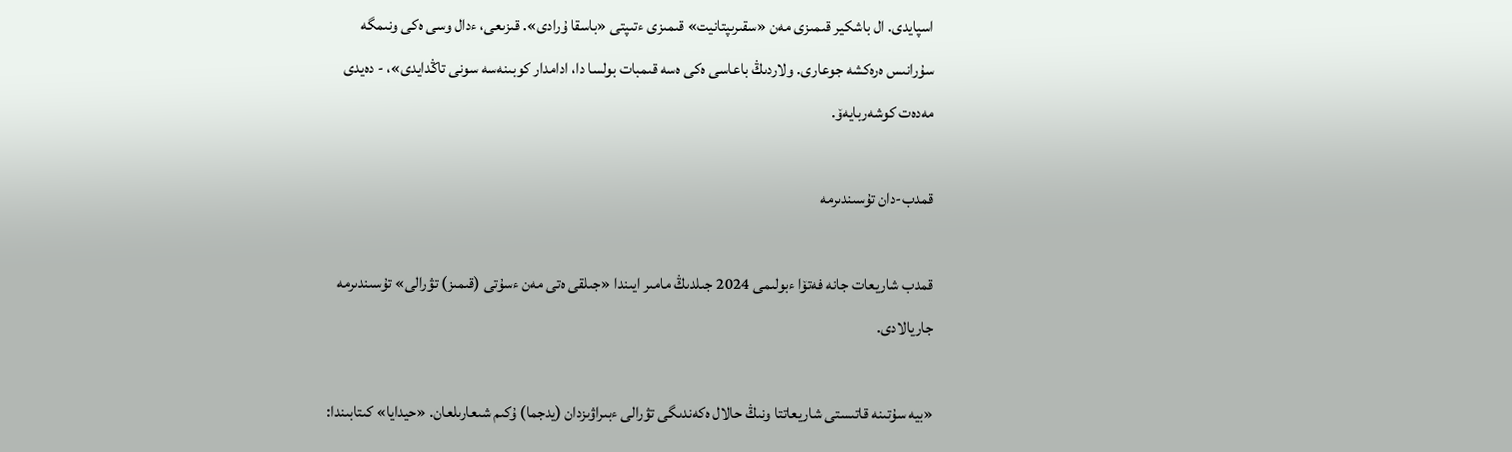اسپايدى. ال باشكير قىمىزى مەن «سقىرىپتانيت» قىمىزى ءتىپتى «باسقا ۇرادى». قىزىعى، ءدال وسى ەكى ونىمگە سۇرانىس ەرەكشە جوعارى. ولاردىڭ باعاسى ەكى ەسە قىمبات بولسا دا، ادامدار كوبىنەسە سونى تاڭدايدى»، - دەيدى مەدەت كوشەربايەۆ.

قمدب-دان تۇسىندىرمە

قمدب شاريعات جانە فەتۆا ءبولىمى 2024 جىلدىڭ مامىر ايىندا «جىلقى ەتى مەن ءسۇتى (قىمىز) تۋرالى» تۇسىندىرمە جاريالادى.

«بيە سۇتىنە قاتىستى شاريعاتتا ونىڭ حالال ەكەندىگى تۋرالى ءبىراۋىزدان (يدجما) ۇكىم شىعارىلعان. «حيدايا» كىتابىندا: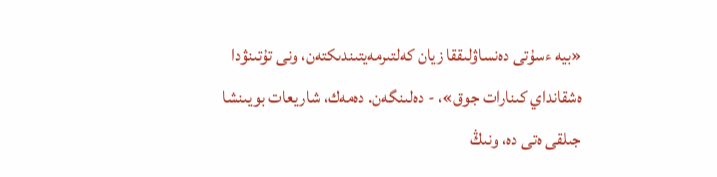«بيە ءسۇتى دەنساۋلىققا زيان كەلتىرمەيتىندىكتەن، ونى تۇتىنۋدا ەشقانداي كىنارات جوق»، - دەلىنگەن. دەمەك، شاريعات بويىنشا جىلقى ەتى دە، ونىڭ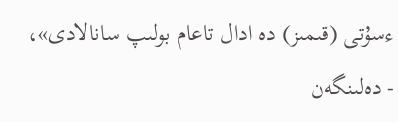ءسۇتى (قىمىز) دە ادال تاعام بولىپ سانالادى»، - دەلىنگەن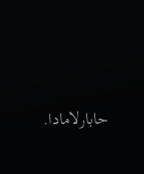حابارلامادا.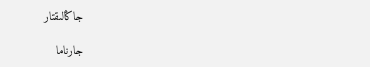جاڭالىقتار

جارناما